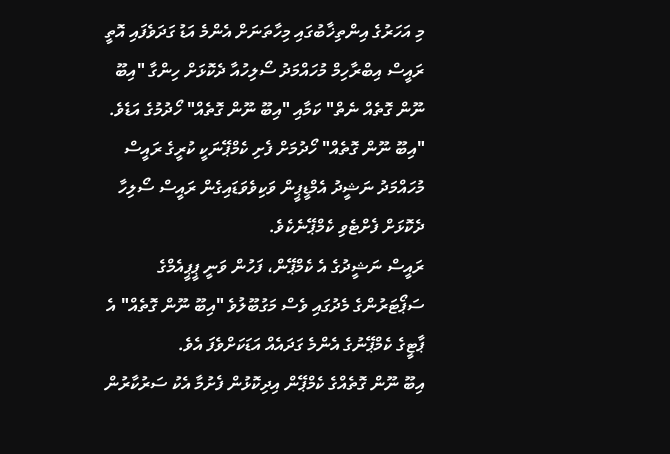މި އަހަރުގެ އިންތިޚާބުގައި މިހާތަނަށް އެންމެ އަޑު ގަދަވެފައި އޮތީ ރައީސް އިބްރާހިމް މުހައްމަދު ސޯލިހުއާ ދެކޮޅަށް ހިންގާ "އިބޫ ނޫން ގޮތެއް ނެތް" ކަމާއި "އިބޫ ނޫން ގޮތެއް" ހޯދުމުގެ އަޑެވެ.
"އިބޫ ނޫން ގޮތެއް" ހޯދުމަށް ފެށި ކެމްޕޭނަކީ ކުރީގެ ރައީސް މުހައްމަދު ނަޝީދު އެމްޑީޕީން ވަކިވެވަޑައިގެން ރައީސް ސޯލިހާ ދެކޮޅަށް ފެށްޓެވި ކެމްޕޭނެކެވެ.
ރައީސް ނަޝީދުގެ އެ ކެމްޕޭން، ފަހުން ވަނީ ޕީޕީއެމްގެ ސަޕޯޓަރުންގެ މެދުގައި ވެސް މަގުބޫލުވެ "އިބޫ ނޫން ގޮތެއް" އެ ޕާޓީގެ ކެމްޕޭނުގެ އެންމެ ގަދައެއް އަޑަކަށްވެފަ އެވެ.
އިބޫ ނޫން ގޮތެއްގެ ކެމްޕޭން އިދިކޮޅުން ފެށުމާ އެކު ސަރުކާރުން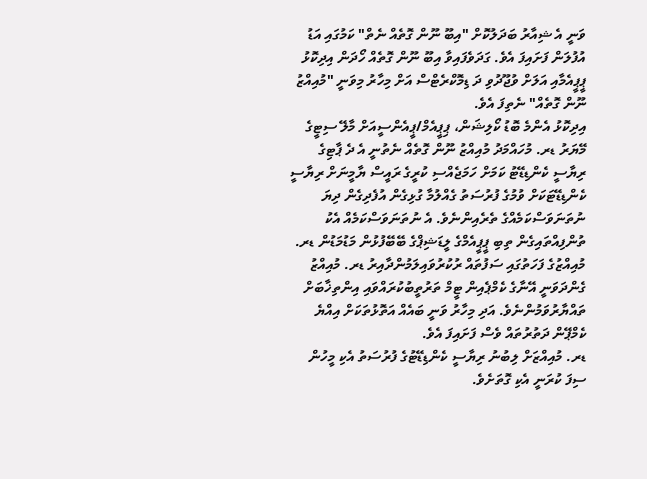ވަނީ އެ ޝިއާރު ބަދަލުކޮށް "އިބޫ ނޫން ގޮތެއް ނެތް" ކަމުގައި އަޑު އުފުލަން ފަށައިފަ އެވެ. ގަދަވެފައިވާ އިބޫ ނޫން ގޮތެއް ހޯދަން އިދިކޮޅު ޕީޕީއެމާއި އަލަށް ވުޖޫދުވި ދަ ޑިމޮކްރެޓްސް އަށް މިހާރު މިވަނީ "މުއިއްޒު ނޫން ގޮތެއް" ނެތިފަ އެވެ.
އިދިކޮޅު އެންމެ ބޮޑު ކޯލިޝަން، ޕިޕީއެމް/ޕީއެންސީއަށް މާލޭ ސިޓީގެ މޭޔަރު ޑރ. މުހައްމަދު މުއިއްޒު ނޫން ގޮތެއް ނެތުނީ އެ ދެ ޕާޓިގެ ރިޔާސީ ކެންޑިޑޭޓު ކަމަށް ހަމަޖެއްސި ކުރީގެ ރައީސް ޔާމީނަށް ރިޔާސީ ކެންޑިޑޭޓަކަށް ވުމުގެ ފުރުސަތު ގެއްލުމާ ގުޅިގެން އުފެދިގެން ދިޔަ ނުތަނަވަސްކަމެއްގެ ތެރެއިންނެވެ. އެ ނުތަނަވަސްކަމެއް އެކު ތުންފިއްތައިގެން ތިބި ޕީޕީއެމްގެ ލީޑަޝިޕްގެ ބޭބޭފުޅުން މަޑުމަޑުން ޑރ. މުއިއްޒުގެ ފަހަތުގައި ސަފުތައް ރުކުރުވައިލަމުންދާއިރު ޑރ. މުއިއްޒު ގެންދަވަނީ އޭނާގެ ކެމްޕެއިން ޓީމް ތަރުތީބުކުރައްވައި އިންތިޚާބަށް ތައްޔާރުވަމުންނެވެ. އަދި މިހާރު ވަނީ ބައެއް އަތޮޅުތަކަށް އިއްޔެ ކެމްޕޭން ދަތުރުތައް ވެސް ފަށައިފަ އެވެ.
ޑރ. މުއިއްޒަށް ލިބުނު ރިޔާސީ ކެންޑިޑޭޓުގެ ފުރުސަތު އެކި މީހުން ސިފަ ކުރަނީ އެކި ގޮތަށެވެ.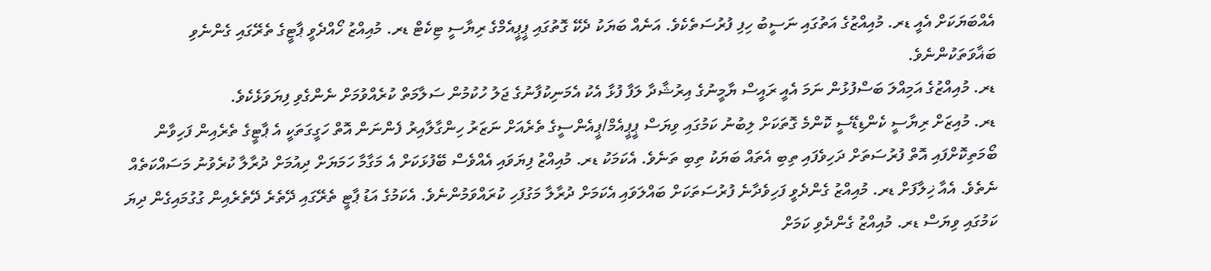އެއްބަޔަކަށް އެއީ ޑރ. މުއިއްޒުގެ އަތުގައި ނަސީބު ހިފި ފުރުސަތެކެވެ. އަނެއް ބަޔަކު ދެކޭ ގޮތުގައި ޕީޕީއެމްގެ ރިޔާސީ ޓިކެޓް ޑރ. މުއިއްޒު ހޯއްދެވީ ޕާޓީގެ ތެރޭގައި ގެންނެވި ބަޣާވަތަކުންނެވެ.
ޑރ. މުއިއްޒުގެ އަމިއްލަ ބަސްފުޅުން ނަމަ އެއީ ރައީސް ޔާމީނުގެ އިރުޝާދާ ލަފާ ފުޅާ އެކު އެމަނިކުފާނުގެ ޖަލު ހުކުމުން ސަލާމަތް ކުރެއްވުމަށް ނެންގެވި ފިޔަވަޅެކެވެ.
ޑރ. މުއިޒަށް ރިޔާސީ ކެންޑިޑޭސީ ކޮންމެ ގޮތަކަށް ލިބުނު ކަމުގައި ވިޔަސް ޕީޕީއެމް/ޕީއެންސީގެ ތެރެއަށް ނަޒަރު ހިންގާލާއިރު ފެންނަން އޮތް ހަގީގަތަކީ އެ ޕާޓީގެ ތެރެއިން ފަހިވާން ބޯމަތިކޮށްފައި އޮތް ފުރުސަތަށް ދަހިވެފައި ތިބި އެތައް ބަޔަކު ތިބި ތަނެވެ. އެކަމަކު ޑރ. މުއިއްޒު ފިޔަވައި އެއްވެސް ބޭފުޅަކަށް އެ މަގާމާ ހަމަޔަށް ދިއުމަށް ދުރާލާ ކުރެވުނު މަސައްކަތެއް ނެތެވެ. އެއާ ޚިލާފަށް ޑރ. މުއިއްޒު ގެންދެވީ ފަހިވެދާނެ ފުރުސަތަކަށް ބައްލަވައި އެކަމަށް ދުރާލާ މަގުފަހި ކުރައްވަމުންނެވެ. އެކަމުގެ އަޑު ޕާޓީ ތެރޭގައި ދޭތެރެ ދޭތެރެއިން ގުގުމައިގެން ދިޔަ ކަމުގައި ވިޔަސް ޑރ. މުއިއްޒު ގެންދެވި ކަމަށް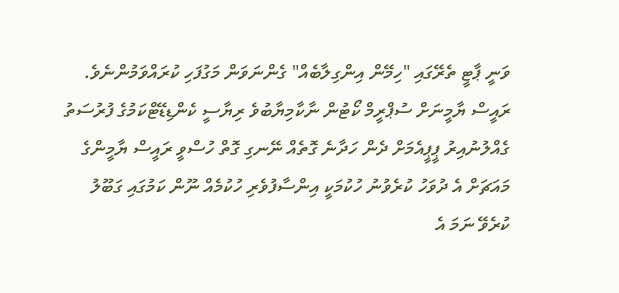ވަނީ ޕާޓީ ތެރޭގައި "ހިމޭން އިންގިލާބެއް" ގެންނަވަން މަގުފަހި ކުރައްވަމުންނެވެ.
ރައީސް ޔާމީނަށް ސުޕްރީމް ކޯޓުން ނާކާމިޔާބުވެ ރިޔާސީ ކެންޑިޑޭޓްކަމުގެ ފުރުސަތު ގެއްލުނުއިރު ޕީޕީއެމަށް ދެން ހަދާނެ ގޮތެއް ނޭނގި ގޮތް ހުސްވީ ރައީސް ޔާމީންގެ މައަޗަށް އެ ދުވަހު ކުރެވުނު ހުކުމަކީ އިންސާފުވެރި ހުކުމެއް ނޫން ކަމުގައި ގަބޫލު ކުރެވޭ ނަމަ އެ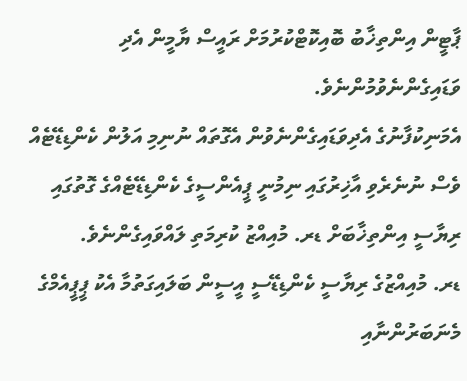ޕާޓީން އިންތިޚާބު ބޮއިކޮޓްކުރުމަށް ރައީސް ޔާމީން އެދި ވަޑައިގެންނެވުމުންނެވެ.
އެމަނިކުފާނުގެ އެދިވަޑައިގެންނެވުން އެގޮތައް ނުނިމި އަލުން ކެންޑިޑޭޓެއް ވެސް ނުނެރެވި އާޚިރުގައި ނިމުނީ ޕީއެންސީގެ ކެންޑިޑޭޓެއްގެ ގޮތުގައި ރިޔާސީ އިންތިޚާބަށް ޑރ. މުއިއްޒު ކުރިމަތި ލައްވައިގެންނެވެ.
ޑރ. މުއިއްޒުގެ ރިޔާސީ ކެންޑިޑޭސީ އީސީން ބަލައިގަތުމާ އެކު ޕީޕީއެމްގެ މެނަބަރުންނާއި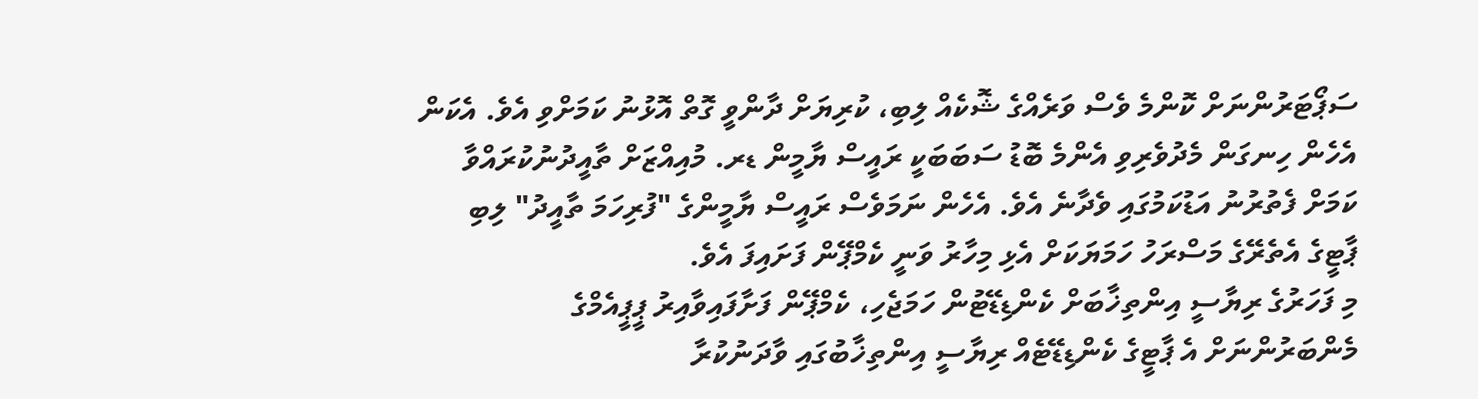ސަޕޯޓަރުންނަށް ކޮންމެ ވެސް ވަރެއްގެ ޝޮކެއް ލިބި، ކުރިޔަށް ދާންވީ ގޮތް އޮޅުނު ކަމަށްވި އެވެ. އެކަން އެހެން ހިނގަން މެދުވެރިވި އެންމެ ބޮޑު ސަބަބަކީ ރައީސް ޔާމީން ޑރ. މުއިއްޒަށް ތާއީދުނުކުރައްވާ ކަމަށް ފެތުރުނު އަޑުކަމުގައި ވެދާނެ އެވެ. އެހެން ނަމަވެސް ރައީސް ޔާމީންގެ "ފުރިހަމަ ތާއީދު" ލިބި ޕާޓީގެ އެތެރޭގެ މަސްރަހު ހަމަޔަކަށް އެޅި މިހާރު ވަނީ ކެމްޕޭން ފަށައިފަ އެވެ.
މި ފަހަރުގެ ރިޔާސީ އިންތިޚާބަށް ކެންޑިޑޭޓުން ހަމަޖެހި، ކެމްޕޭން ފަށާފައިވާއިރު ޕީޕީއެމްގެ މެންބަރުންނަށް އެ ޕާޓީގެ ކެންޑިޑޭޓެއް ރިޔާސީ އިންތިޚާބުގައި ވާދަނުކުރާ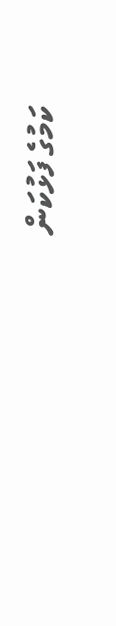ކަމުގެ ފަޅުކަން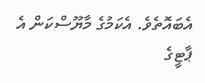އެބައޮތެވެ. އެކަމުގެ މާޔޫސްކަން އެ ޕާޓީގެ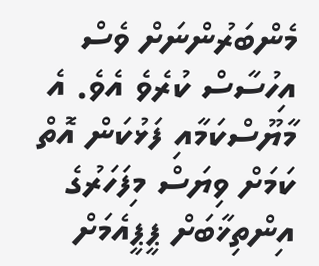މެންބަރުންނަށް ވެސް އިހުސާސް ކުރެވެ އެވެ. އެ މާޔޫސްކަމާއި ފަޅުކަން އޮތް ކަމަށް ވިޔަސް މިފަހަރުގެ އިންތިޚާބަށް ޕީޕީއެމަށް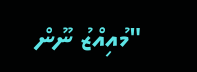"މުއިއްޒު ނޫން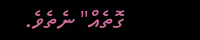ގޮތެއް" ނެތެވެ.